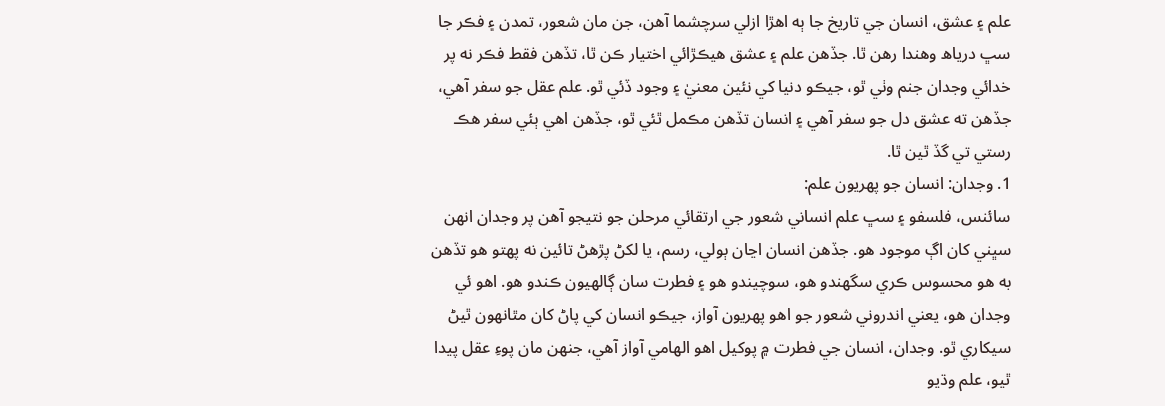علم ۽ عشق، انسان جي تاريخ جا ٻه اهڙا ازلي سرچشما آهن، جن مان شعور، تمدن ۽ فڪر جا سڀ درياھ وهندا رهن ٿا. جڏهن علم ۽ عشق هيڪڙائي اختيار ڪن ٿا، تڏهن فقط فڪر نه پر خدائي وجدان جنم وٺي ٿو، جيڪو دنيا کي نئين معنيٰ ۽ وجود ڏئي ٿو. علم عقل جو سفر آهي، جڏهن ته عشق دل جو سفر آهي ۽ انسان تڏهن مڪمل ٿئي ٿو، جڏهن اهي ٻئي سفر هڪ رستي تي گڏ ٿين ٿا.
1. وجدان: انسان جو پهريون علم:
سائنس، فلسفو ۽ سڀ علم انساني شعور جي ارتقائي مرحلن جو نتيجو آهن پر وجدان انهن سڀني کان اڳ موجود هو. جڏهن انسان اڃان ٻولي، رسم، يا لکڻ پڙهڻ تائين نه پهتو هو تڏهن به هو محسوس ڪري سگهندو هو، سوچيندو هو ۽ فطرت سان ڳالهيون ڪندو هو. اهو ئي وجدان هو، يعني اندروني شعور جو اهو پهريون آواز، جيڪو انسان کي پاڻ کان مٿانهون ٿيڻ سيکاري ٿو. وجدان، انسان جي فطرت ۾ پوکيل اهو الهامي آواز آهي، جنهن مان پوءِ عقل پيدا ٿيو، علم وڌيو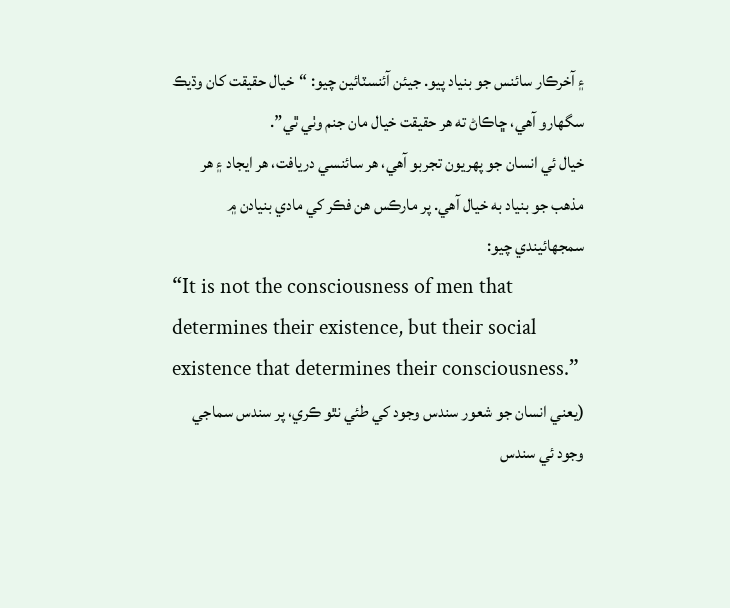۽ آخرڪار سائنس جو بنياد پيو. جيئن آئنسٽائين چيو: “خيال حقيقت کان وڌيڪ سگهارو آهي، ڇاڪاڻ ته هر حقيقت خيال مان جنم وٺي ٿي”.
خيال ئي انسان جو پهريون تجربو آهي، هر سائنسي دريافت، هر ايجاد ۽ هر مذهب جو بنياد به خيال آهي. پر مارڪس هن فڪر کي مادي بنيادن ۾ سمجهائيندي چيو:
“It is not the consciousness of men that determines their existence, but their social existence that determines their consciousness.”
(يعني انسان جو شعور سندس وجود کي طئي نٿو ڪري، پر سندس سماجي وجود ئي سندس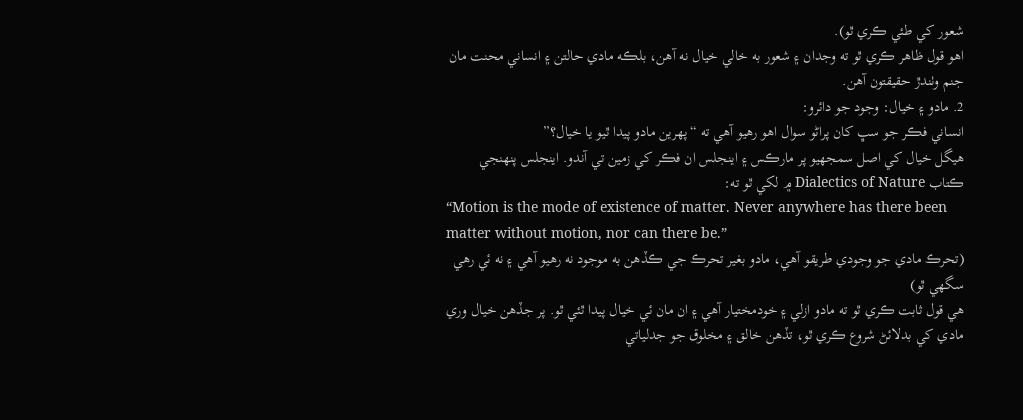شعور کي طئي ڪري ٿو).
اهو قول ظاهر ڪري ٿو ته وجدان ۽ شعور به خالي خيال نه آهن، بلڪه مادي حالتن ۽ انساني محنت مان جنم وٺندڙ حقيقتون آهن.
2. مادو ۽ خيال: وجود جو دائرو:
انساني فڪر جو سڀ کان پراڻو سوال اهو رهيو آهي ته “پهرين مادو پيدا ٿيو يا خيال؟”
هيگل خيال کي اصل سمجهيو پر مارڪس ۽ اينجلس ان فڪر کي زمين تي آندو. اينجلس پنهنجي ڪتاب Dialectics of Nature ۾ لکي ٿو ته:
“Motion is the mode of existence of matter. Never anywhere has there been matter without motion, nor can there be.”
(تحرڪ مادي جو وجودي طريقو آهي، مادو بغير تحرڪ جي ڪڏهن به موجود نه رهيو آهي ۽ نه ئي رهي سگهي ٿو)
هي قول ثابت ڪري ٿو ته مادو ازلي ۽ خودمختيار آهي ۽ ان مان ئي خيال پيدا ٿئي ٿو. پر جڏهن خيال وري مادي کي بدلائڻ شروع ڪري ٿو، تڏهن خالق ۽ مخلوق جو جدلياتي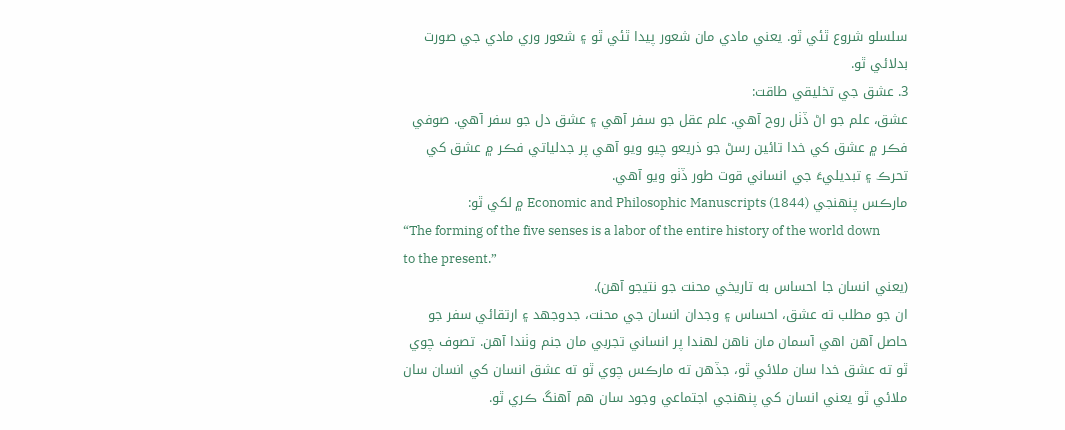سلسلو شروع ٿئي ٿو. يعني مادي مان شعور پيدا ٿئي ٿو ۽ شعور وري مادي جي صورت بدلائي ٿو.
3. عشق جي تخليقي طاقت:
عشق، علم جو اڻ ڏٺل روح آهي. علم عقل جو سفر آهي ۽ عشق دل جو سفر آهي. صوفي فڪر ۾ عشق کي خدا تائين رسڻ جو ذريعو چيو ويو آهي پر جدلياتي فڪر ۾ عشق کي تحرڪ ۽ تبديليءَ جي انساني قوت طور ڏٺو ويو آهي.
مارڪس پنهنجي Economic and Philosophic Manuscripts (1844) ۾ لکي ٿو:
“The forming of the five senses is a labor of the entire history of the world down to the present.”
(يعني انسان جا احساس به تاريخي محنت جو نتيجو آهن).
ان جو مطلب ته عشق، احساس ۽ وجدان انسان جي محنت، جدوجهد ۽ ارتقائي سفر جو حاصل آهن اهي آسمان مان ناهن لهندا پر انساني تجربي مان جنم وٺندا آهن. تصوف چوي ٿو ته عشق خدا سان ملائي ٿو، جڏهن ته مارڪس چوي ٿو ته عشق انسان کي انسان سان ملائي ٿو يعني انسان کي پنهنجي اجتماعي وجود سان هم آهنگ ڪري ٿو.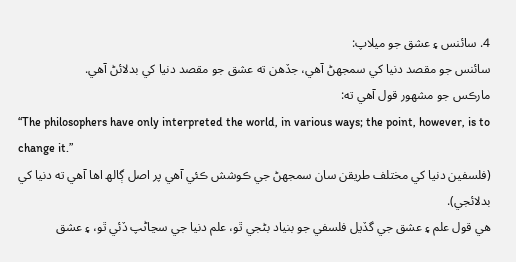4. سائنس ۽ عشق جو ميلاپ:
سائنس جو مقصد دنيا کي سمجهڻ آهي، جڏهن ته عشق جو مقصد دنيا کي بدلائڻ آهي.
مارڪس جو مشهور قول آهي ته:
“The philosophers have only interpreted the world, in various ways; the point, however, is to change it.”
(فلسفين دنيا کي مختلف طريقن سان سمجهڻ جي ڪوشش ڪئي آهي پر اصل ڳالھ اها آهي ته دنيا کي بدلائجي).
هي قول علم ۽ عشق جي گڏيل فلسفي جو بنياد بڻجي ٿو، علم دنيا جي سڃاڻپ ڏئي ٿو، ۽ عشق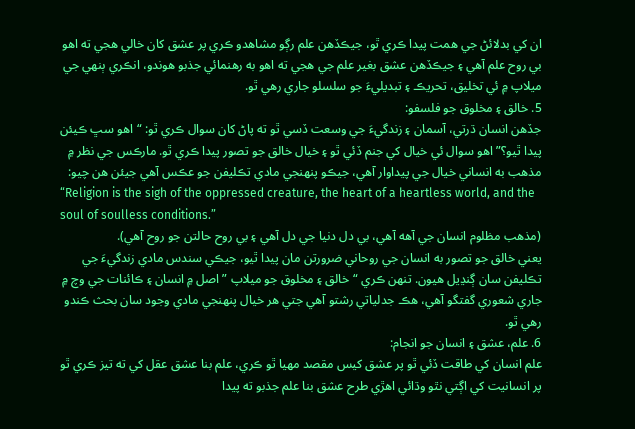ان کي بدلائڻ جي همت پيدا ڪري ٿو، جيڪڏهن علم رڳو مشاهدو ڪري پر عشق کان خالي هجي ته اهو بي روح علم آهي ۽ جيڪڏهن عشق بغير علم جي هجي ته اهو به رهنمائي جذبو هوندو، انڪري ٻنهي جي ميلاپ ۾ ئي تخليق، تحريڪ ۽ تبديليءَ جو سلسلو جاري رهي ٿو.
5. خالق ۽ مخلوق جو فلسفو:
جڏهن انسان ڌرتي، آسمان ۽ زندگيءَ جي وسعت ڏسي ٿو ته پاڻ کان سوال ڪري ٿو: “اهو سڀ ڪيئن پيدا ٿيو؟” اهو سوال ئي خيال کي جنم ڏئي ٿو ۽ خيال خالق جو تصور پيدا ڪري ٿو. مارڪس جي نظر ۾ مذهب به انساني خيال جي پيداوار آهي، جيڪو پنهنجي مادي تڪليفن جو عڪس آهي جيئن هن چيو:
“Religion is the sigh of the oppressed creature, the heart of a heartless world, and the soul of soulless conditions.”
(مذهب مظلوم انسان جي آهه آهي، بي دل دنيا جي دل آهي ۽ بي روح حالتن جو روح آهي).
يعني خالق جو تصور به انسان جي روحاني ضرورتن مان پيدا ٿيو، جيڪي سندس مادي زندگيءَ جي تڪليفن سان ڳنڍيل هيون. تنهن ڪري “خالق ۽ مخلوق جو ميلاپ ” اصل ۾ انسان ۽ ڪائنات جي وچ ۾ جاري شعوري گفتگو آهي، هڪ جدلياتي رشتو آهي جتي هر خيال پنهنجي مادي وجود سان بحث ڪندو رهي ٿو.
6. علم، عشق ۽ انسان جو انجام:
علم انسان کي طاقت ڏئي ٿو پر عشق کيس مقصد مهيا ٿو ڪري، علم بنا عشق عقل کي ته تيز ڪري ٿو پر انسانيت کي اڳتي نٿو وڌائي اهڙي طرح عشق بنا علم جذبو ته پيدا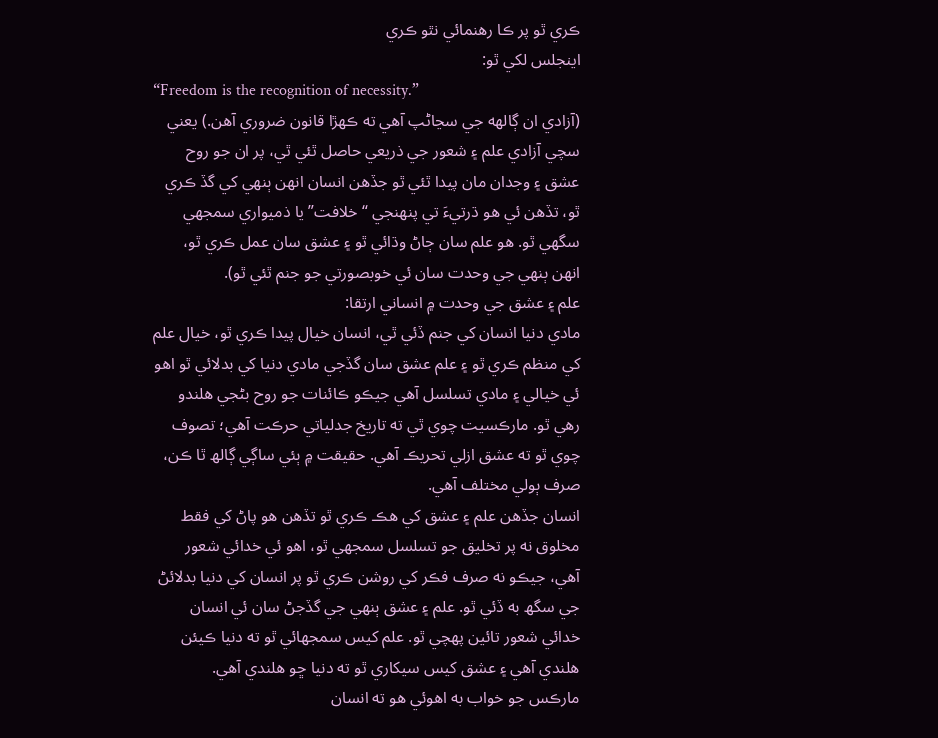ڪري ٿو پر ڪا رهنمائي نٿو ڪري
اينجلس لکي ٿو:
“Freedom is the recognition of necessity.”
(آزادي ان ڳالهه جي سڃاڻپ آهي ته ڪهڙا قانون ضروري آهن.) يعني سچي آزادي علم ۽ شعور جي ذريعي حاصل ٿئي ٿي، پر ان جو روح عشق ۽ وجدان مان پيدا ٿئي ٿو جڏهن انسان انھن ٻنهي کي گڏ ڪري ٿو، تڏهن ئي هو ڌرتيءَ تي پنهنجي “خلافت” يا ذميواري سمجهي سگهي ٿو. هو علم سان ڄاڻ وڌائي ٿو ۽ عشق سان عمل ڪري ٿو، انهن ٻنهي جي وحدت سان ئي خوبصورتي جو جنم ٿئي ٿو).
علم ۽ عشق جي وحدت ۾ انساني ارتقا:
مادي دنيا انسان کي جنم ڏئي ٿي، انسان خيال پيدا ڪري ٿو، خيال علم کي منظم ڪري ٿو ۽ علم عشق سان گڏجي مادي دنيا کي بدلائي ٿو اهو ئي خيالي ۽ مادي تسلسل آهي جيڪو ڪائنات جو روح بڻجي هلندو رهي ٿو. مارڪسيت چوي ٿي ته تاريخ جدلياتي حرڪت آهي؛ تصوف چوي ٿو ته عشق ازلي تحريڪ آهي. حقيقت ۾ ٻئي ساڳي ڳالھ ٿا ڪن، صرف ٻولي مختلف آهي.
انسان جڏهن علم ۽ عشق کي هڪ ڪري ٿو تڏهن هو پاڻ کي فقط مخلوق نه پر تخليق جو تسلسل سمجهي ٿو، اهو ئي خدائي شعور آهي، جيڪو نه صرف فڪر کي روشن ڪري ٿو پر انسان کي دنيا بدلائڻ جي سگھ به ڏئي ٿو. علم ۽ عشق ٻنهي جي گڏجڻ سان ئي انسان خدائي شعور تائين پهچي ٿو. علم کيس سمجهائي ٿو ته دنيا ڪيئن هلندي آهي ۽ عشق کيس سيکاري ٿو ته دنيا ڇو هلندي آهي.
مارڪس جو خواب به اهوئي هو ته انسان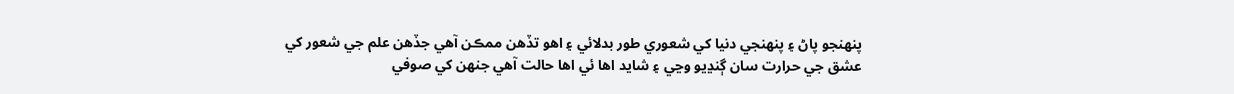پنهنجو پاڻ ۽ پنهنجي دنيا کي شعوري طور بدلائي ۽ اهو تڏهن ممڪن آهي جڏهن علم جي شعور کي عشق جي حرارت سان ڳنڍيو وڃي ۽ شايد اها ئي اها حالت آهي جنهن کي صوفي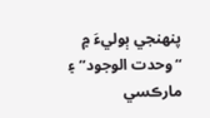پنهنجي ٻوليءَ ۾ “وحدت الوجود” ۽ مارڪسي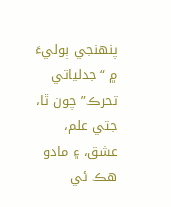پنهنجي ٻوليءَ ۾ “جدلياتي تحرڪ” چون ٿا، جتي علم، عشق، ۽ مادو هڪ ئي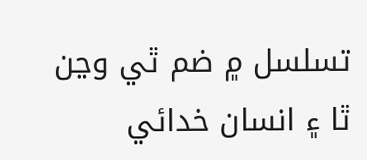تسلسل ۾ ضم ٿي وڃن ٿا ۽ انسان خدائي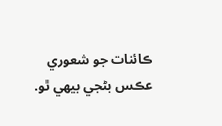ڪائنات جو شعوري عڪس بڻجي بيهي ٿو.